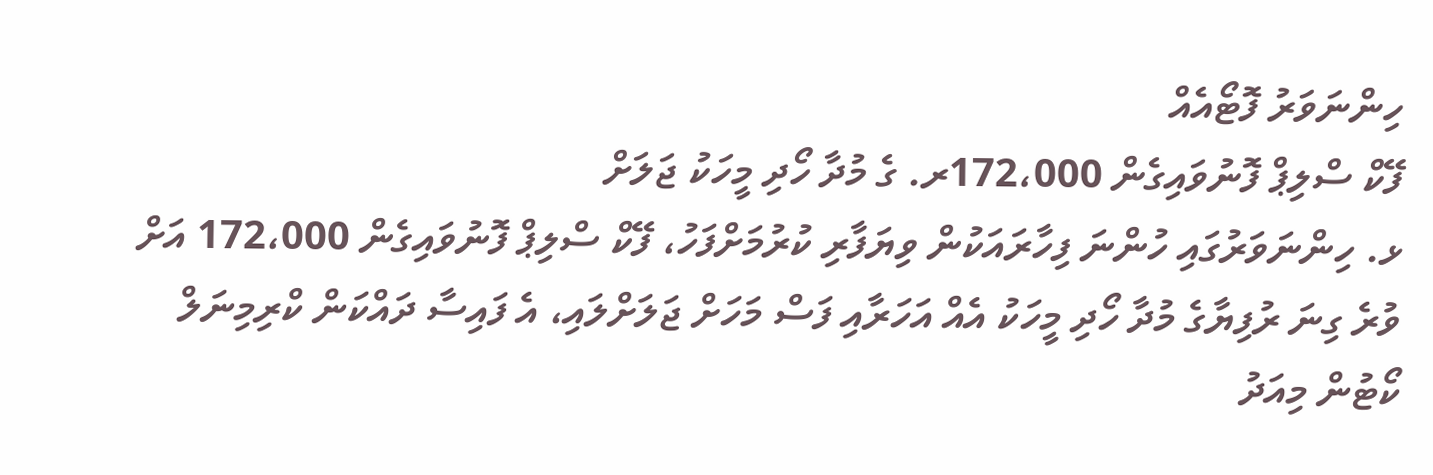ހިންނަވަރު ފޮޓޯއެއް
ފޭކް ސްލިޕް ފޮނުވައިގެން 172،000ރ. ގެ މުދާ ހޯދި މީހަކު ޖަލަށް
ޅ. ހިންނަވަރުގައި ހުންނަ ފިހާރައަކުން ވިޔަފާރި ކުރުމަށްފަހު، ފޭކް ސްލިޕް ފޮނުވައިގެން 172،000 އަށް ވުރެ ގިނަ ރުފިޔާގެ މުދާ ހޯދި މީހަކު އެއް އަހަރާއި ފަސް މަހަށް ޖަލަށްލައި، އެ ފައިސާ ދައްކަން ކްރިމިނަލް ކޯޓުން މިއަދު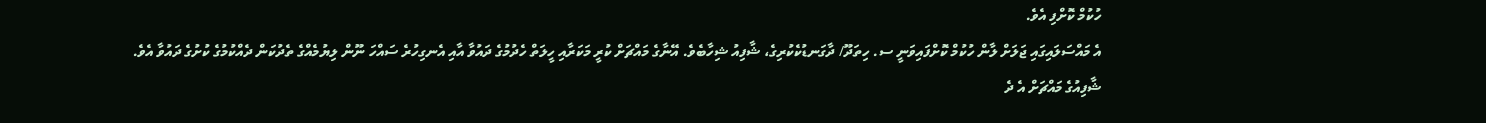ހުކުމް ކޮށްފި އެވެ.
އެ މައްސަލައިގައި ޖަލަށް ލާން ހުކުމް ކޮށްފައިވަނީ ސ. ހިތަދޫ/ ދާގަނޑުކެކުރިގެ، ޝާފިއު ޝިހާބެވެ. އޭނާގެ މައްޗަށް ކުރީ މަކަރާއި ހީލަތް ހެދުމުގެ ދައުވާ އާއި އެނގިހުރެ ސައްހަ ނޫން ލިޔުމެއްގެ ތެދުކަން ދެއްކުމުގެ ކުށުގެ ދައުވާ އެވެ.
ޝާފިއުގެ މައްޗަށް އެ ދެ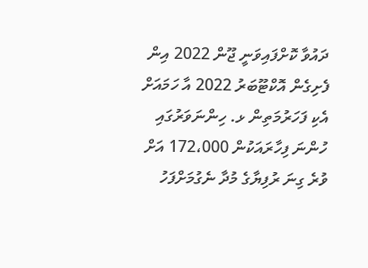ދައުވާ ކޮށްފައިވަނީ ޖޫން 2022 އިން ފެށިގެން އޮކްޓޫބަރު 2022 އާ ހަމައަށް އެކި ފަހަރުމަތިން ޅ. ހިންނަވަރުގައި ހުންނަ ފިހާރައަކުން 172،000 އަށް ވުރެ ގިނަ ރުފިޔާގެ މުދާ ނެގުމަށްފަހު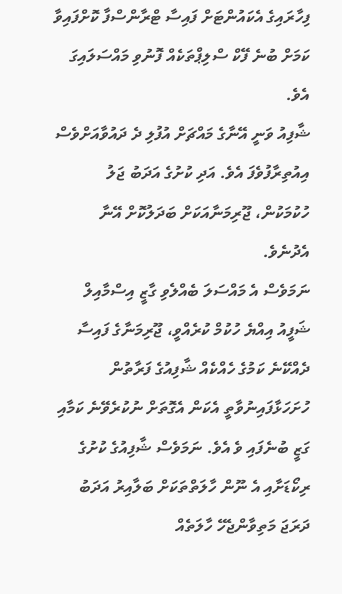ފިހާރައިގެ އެކައުންޓަށް ފައިސާ ޓްރާންސްފާ ކޮށްފައިވާ ކަމަށް ބުނެ ފޭކް ސްލިޕްތަކެއް ފޮނުވި މައްސަލައިގަ އެވެ.
ޝާފިއު ވަނީ އޭނާގެ މައްޗަށް އުފުލި ދެ ދައުވާއަށްވެސް އިއުތިރާފުވެފަ އެވެ. އަދި ކުށުގެ އަދަބު ޖަލު ހުކުމަކުން، ޖޫރިމަނާއަކަށް ބަދަލުކޮށް އޭނާ އެދުނެވެ.
ނަމަވެސް އެ މައްސަލަ ބެއްލެވި ގާޒީ އިސްމާއިލް ޝަފީއު އިއްޔެ ހުކުމް ކުރެއްވީ، ޖޫރިމަނާގެ ފައިސާ ދެއްކޭނެ ކަމުގެ ހެއްކެއް ޝާފިއުގެ ފަރާތުން ހުށަހަޅާފައިނުވާތީ އެކަން އެގޮތަށް ނުކުރެވޭނެ ކަމާއި ގަޒީ ބުނެފައި ވެ އެވެ. ނަމަވެސް ޝާފިއުގެ ކުށުގެ ރިކޯޑަށާއި އެ ނޫން ހާލަތްތަކަށް ބަލާއިރު އަދަބު ދަރަޖަ މަތިވާންޖެހޭ ހާލަތެއް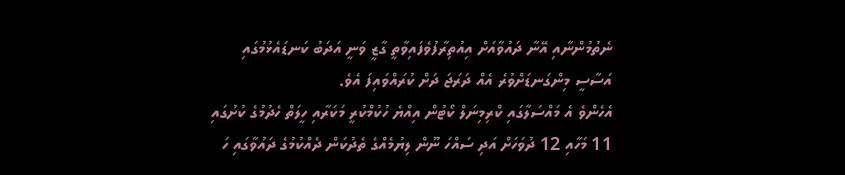ނެތުމުންނާއި އޭނާ ދައުވާއަށް އިއުތިރާފުވެފައިވާތީ ގާޒީ ވަނީ އަދަބު ކަނޑައެޅުމުގައި އަސާސީ މިންގަނޑަށްވުރެ އެއް ދަރަޖަ ދަށް ކުރައްވައިފަ އެވެ.
އެހެންވެ އެ މައްސަލާގައި ކްރިމިނަލް ކޯޓުން އިއްޔެ ހުކުމްކުރީ މަކަރާއި ހީލަތް ހެދުމުގެ ކުށުގައި 11 މަހާއި 12 ދުވަހަށް އަދި ސައްހަ ނޫން ލިޔުމެއްގެ ތެދުކަން ދެއްކުމުގެ ދައުވާގައި ހަ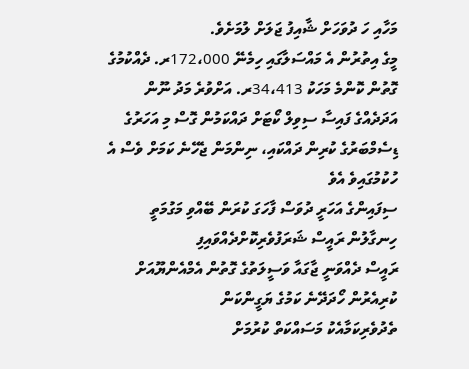މަހާއި ހަ ދުވަހަށް ޝާއިފު ޖަލަށް ލުމަށެވެ.
މީގެ އިތުރުން އެ މައްސަލާގައި ހިމެނޭ 172،000ރ. ދެއްކުމުގެ ގޮތުން ކޮންމެ މަހަކު 34،413ރ. އަށްވުރެ މަދު ނޫން އަދަދެއްގެ ފައިސާ ސިވިލް ކޯޓަށް ދައްކަމުން ގޮސް މި އަހަރުގެ ޑިސެމްބަރުގެ ކުރިން ދައްކައި، ނިންމަން ޖެހޭނެ ކަމަށް ވެސް އެ ހުކުމުގައިވެ އެވެ
ސިފައިންގެ އަހަރީ ދުވަސް ފާހަގަ ކުރަން ބޭއްވި މަގުމަތީ ހިނގާލުން ރައީސް ޝަރަފުވެރިކޮށްދެއްވައިފި
ރައީސް ދެއްވަނީ ޖާގައާ ވަސީލަތުގެ ގޮތުން އެމްއެންޔޫއަށް ކުރިއެރުން ހޯދަދޭނެ ކަމުގެ ޔަގީންކަން
ތެދުވެރިކަމާއެކު މަސައްކަތް ކުރުމަށް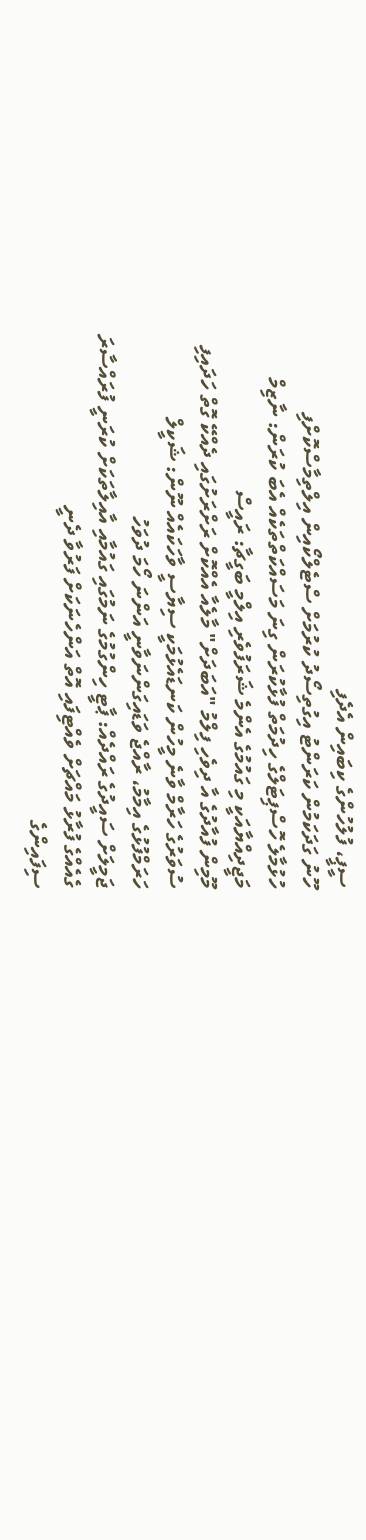ސީޕީ، ފުލުހުންގެ ކިބައިން އެދެފި
ހޫނު ގަދަކަމުން ކަރަންޓު އިގުތިސޯދު ކުރުމަށް ސްޓެލްކޯއިން އިލްތިމާސްކޮށްފި
ހުޅުމާލެ ހޮސްޕިޓަލްގެ ހިދުމަތް ފުޅާކުރަން ގިނަ މަސައްކަތްތަކެއް އެބަ ކުރަން: ނާޒިމް
މަޖީދިއްޔާއަކީ މި ގައުމުގެ އެންމެ ޝަރަފުވެރި އިލްމީ ބަގީޗާ: ރައީސް
މޫމިން ފުއާދުގެ އާ ދިވެހި ފިލްމު "އަބަދަށް" މާލެއާ އެއްކޮށް ރަށްރަށުގައި ދެއްކޭ ގޮތް ހަދައިފި
ސުވަރުގެ ހަރާމް ވާނެ މީހުން ކަނޑައެޅުމަކީ ސިޔާސީ ވާހަކައެއް ނޫން: ޝަކީލް
ހަރަމްފުޅުގެ އިމާމު، ރާއްޖެ ވަޑައިގަންނަވާނީ އަންނަ ހޯމަ ދުވަހު
ޖަމީލަށް ސައީދުގެ ރައްދެއް: ޕާޓީ ހިންގުމުގެ ނަމުގައި ގައުމާއި އާއިލާތަކަށް ކުރަނީ ފުރައްސާރަ
ގެއެއްގެ ފުރާޅު މައްޗަށް ވެއްޓިފައި އޮތް އަންހެނަކަށް ފަރުވާ ދެނީ
ސިފައިންގެ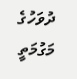ދުވަހުގެ މަގުމަތީ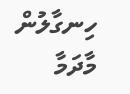ހިނގާލުން މާދަމާ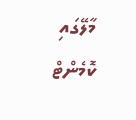މާލޭގައި
ކޮމެންޓް